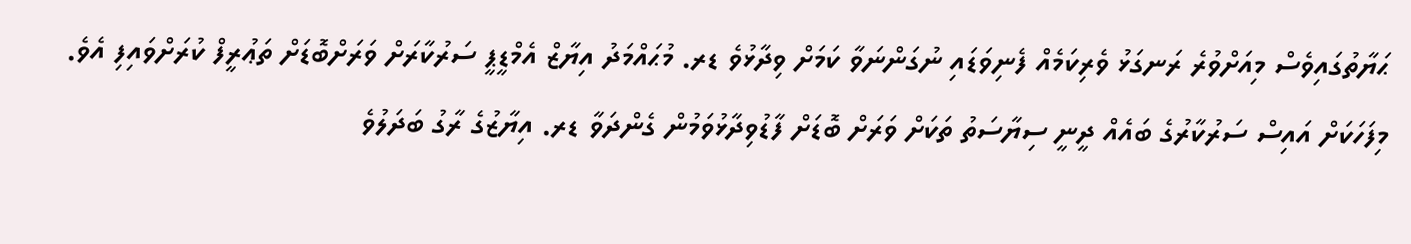ޙަޔާތުގައިވެސް މިއަށްވުރެ ރަނގަޅު ވެރިކަމެއް ފެނިވަޑައި ނުގަންނަވާ ކަމަށް ވިދާޅުވެ ޑރ. މުޙައްމަދު އިޔާޒް އެމްޑީޕީ ސަރުކާރަށް ވަރަށްބޮޑަށް ތަޢުރީފް ކުރަށްވައިފި އެވެ.
މިފަހަކަށް އައިސް ސަރުކާރުގެ ބައެއް ދީނީ ސިޔާސަތު ތަކަށް ވަރަށް ބޮޑަށް ފާޑުވިދާޅުވަމުން ގެންދަވާ ޑރ. އިޔާޒުގެ ރާގު ބަދަލުވެ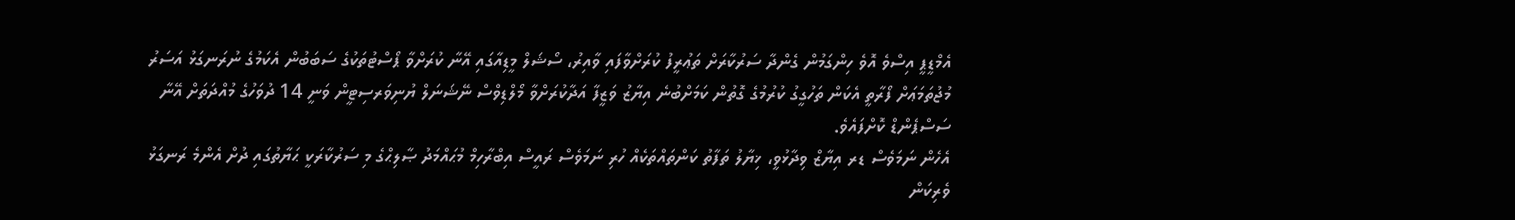އެމްޑީޕީ އިސްވެ އޮވެ ހިންގަމުން ގެންދާ ސަރުކާރަށް ތަޢުރީފު ކުރަށްވާފައި ވާއިރު، ސޯޝަލް މީޑިއާގައި އޭނާ ކުރަށްވާ ޕޯސްޓުތަކުގެ ސަބަބުން އެކަމުގެ ނުރަނގަޅު އަސަރު މުޖުތަމަޢަށް ފޯރާތީ އެކަން ތަހުގީގު ކުރުމުގެ ގޮތުން ކަމަށްބުނެ އިޔާޒު ވަޒީފާ އަދާކުރަށްވާ މޯލްޑިވްސް ނޭޝަނަލް ޔުނިވަރސިޓީން ވަނީ 14 ދުވަހުގެ މުއްދަތަށް އޭނާ ސަސްޕެންޑް ކޮށްފައެވެ.
އެހެން ނަމަވެސް ޑރ އިޔާޒް ވިދާޅުވީ، ޚިޔާލު ތަފާތު ކަންތައްތަކެއް ހުރި ނަމަވެސް ރައީސް އިބްރާހިމް މުޙައްމަދު ޞާލިޙްގެ މި ސަރުކާރަކީ ޙަޔާތުގައި ދުށް އެންމެ ރަނގަޅު ވެރިކަން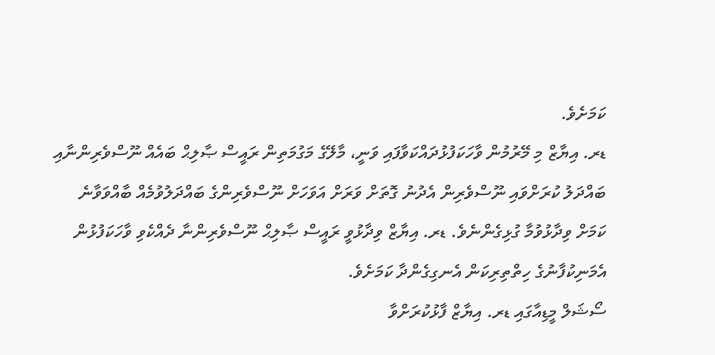ކަމަށެވެ.
ޑރ. އިޔާޒް މި މޭރުމުން ވާހަކަފުޅުދައްކަވާފައި ވަނީ، މާލޭގެ މަގުމަތިން ރައީސް ޞާލިޙް ބައެއް ނޫސްވެރިންނާއި ބައްދަލު ކުރަށްވައި ނޫސްވެރިން އެދުނު ގޮތަށް ވަރަށް އަވަހަށް ނޫސްވެރިންގެ ބައްދަލުވުމެއް ބާއްވަވާނެ ކަމަށް ވިދާޅުވުމާ ގުޅިގެންނެވެ. ޑރ. އިޔާޒް ވިދާޅުވީ ރައީސް ޞާލިޙް ނޫސްވެރިންނާ ދެއްކެވި ވާހަކަފުޅުން އެމަނިކުފާނުގެ ހިތްތިރިކަން އެނގިގެންދާ ކަމަށެވެ.
ސޯޝަލް މީޑިއާގައި ޑރ. އިޔާޒް ފާޅުކުރަށްވާ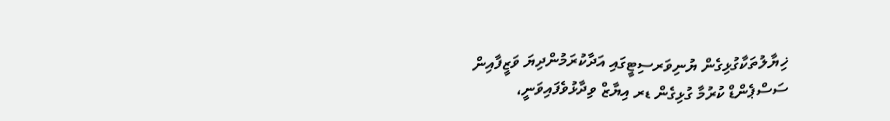ޚިޔާލުތަކާގުޅިގެން ޔުނިވަރސިޓީގައި އަދާކުރަމުންދިޔަ ވަޒީފާއިން ސަސްޕެންޑް ކުރުމާ ގުޅިގެން ޑރ އިޔާޒް ވިދާޅުވެފައިވަނީ،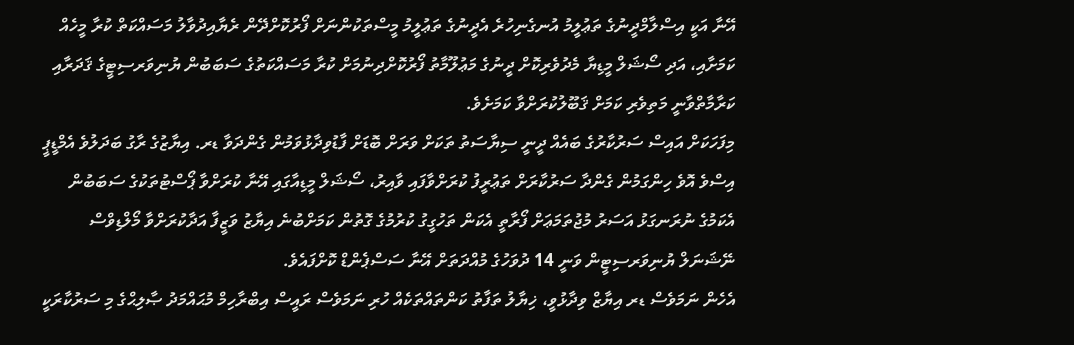އޭނާ އަކީ އިސްލާމްދީނުގެ ތަޢުލީމު އުނގެނިހުރެ އެދީނުގެ ތަޢުލީމު މީސްތަކުންނަށް ފޯރުކޮށްދޭން ރެޔާއިދުވާލު މަސައްކަތް ކުރާ މީހެއް ކަމަށާއި، އަދި ސޯޝަލް މީޑިޔާ މެދުވެރިކޮށް ދީނުގެ މަޢުލޫމާތު ފޯރުކޮށްދިނުމަށް ކުރާ މަސައްކަތުގެ ސަބަބުން ޔުނިވަރސިޓީގެ ޤަދަރާއި ކަރާމާތްވާނީ މަތިވެރި ކަމަށް ޤަބޫލުކުރަށްވާ ކަމަށެވެ.
މިފަހަކަށް އައިސް ސަރުކާރުގެ ބައެއް ދީނީ ސިޔާސަތު ތަކަށް ވަރަށް ބޮޑަށް ފާޑުވިދާޅުވަމުން ގެންދަވާ ޑރ. އިޔާޒުގެ ރާގު ބަދަލުވެ އެމްޑީޕީ އިސްވެ އޮވެ ހިންގަމުން ގެންދާ ސަރުކާރަށް ތަޢުރީފު ކުރަށްވާފައި ވާއިރު، ސޯޝަލް މީޑިއާގައި އޭނާ ކުރަށްވާ ޕޯސްޓުތަކުގެ ސަބަބުން އެކަމުގެ ނުރަނގަޅު އަސަރު މުޖުތަމަޢަށް ފޯރާތީ އެކަން ތަހުގީގު ކުރުމުގެ ގޮތުން ކަމަށްބުނެ އިޔާޒު ވަޒީފާ އަދާކުރަށްވާ މޯލްޑިވްސް ނޭޝަނަލް ޔުނިވަރސިޓީން ވަނީ 14 ދުވަހުގެ މުއްދަތަށް އޭނާ ސަސްޕެންޑް ކޮށްފައެވެ.
އެހެން ނަމަވެސް ޑރ އިޔާޒް ވިދާޅުވީ، ޚިޔާލު ތަފާތު ކަންތައްތަކެއް ހުރި ނަމަވެސް ރައީސް އިބްރާހިމް މުޙައްމަދު ޞާލިޙްގެ މި ސަރުކާރަކީ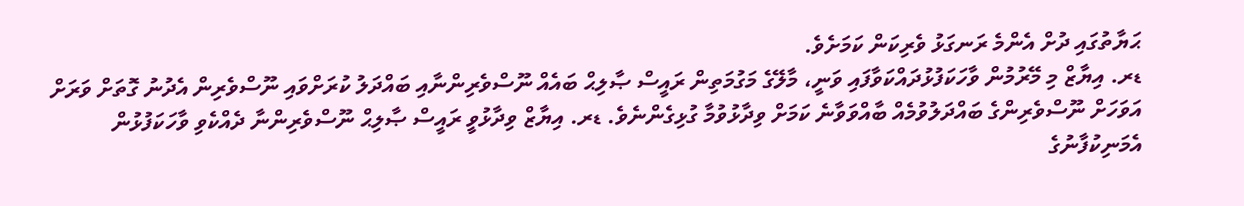ޙަޔާތުގައި ދުށް އެންމެ ރަނގަޅު ވެރިކަން ކަމަށެވެ.
ޑރ. އިޔާޒް މި މޭރުމުން ވާހަކަފުޅުދައްކަވާފައި ވަނީ، މާލޭގެ މަގުމަތިން ރައީސް ޞާލިޙް ބައެއް ނޫސްވެރިންނާއި ބައްދަލު ކުރަށްވައި ނޫސްވެރިން އެދުނު ގޮތަށް ވަރަށް އަވަހަށް ނޫސްވެރިންގެ ބައްދަލުވުމެއް ބާއްވަވާނެ ކަމަށް ވިދާޅުވުމާ ގުޅިގެންނެވެ. ޑރ. އިޔާޒް ވިދާޅުވީ ރައީސް ޞާލިޙް ނޫސްވެރިންނާ ދެއްކެވި ވާހަކަފުޅުން އެމަނިކުފާނުގެ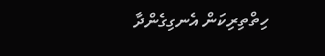ހިތްތިރިކަން އެނގިގެންދާ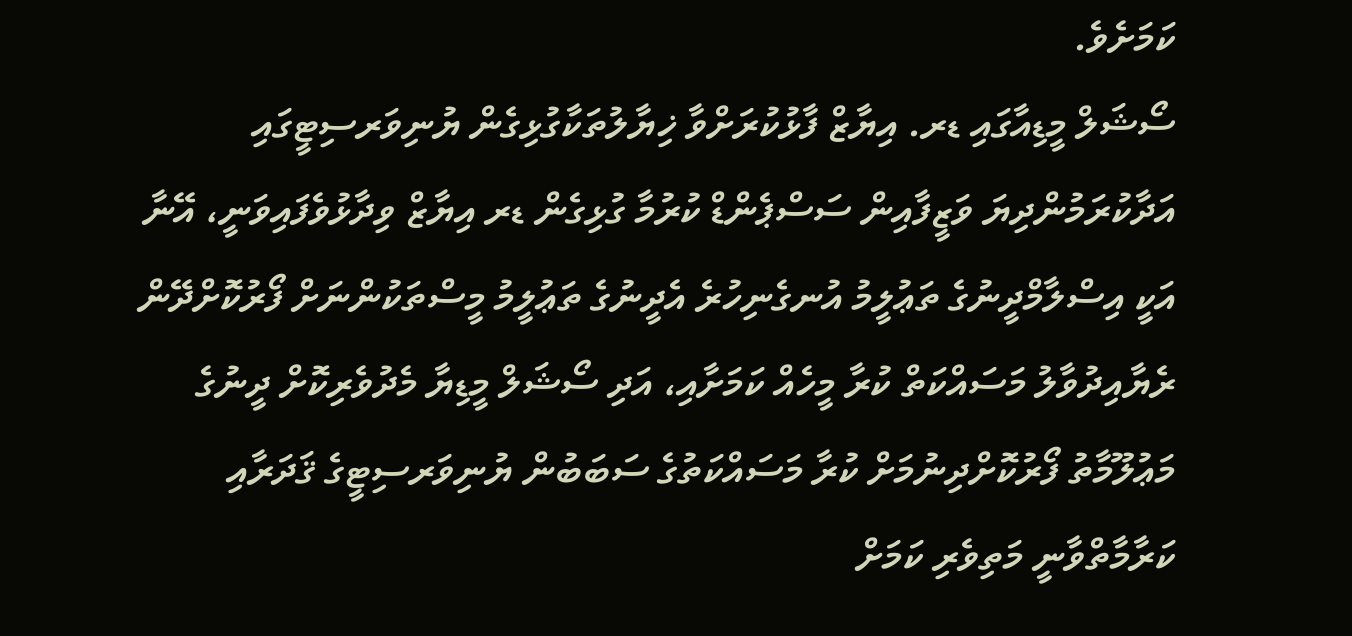ކަމަށެވެ.
ސޯޝަލް މީޑިއާގައި ޑރ. އިޔާޒް ފާޅުކުރަށްވާ ޚިޔާލުތަކާގުޅިގެން ޔުނިވަރސިޓީގައި އަދާކުރަމުންދިޔަ ވަޒީފާއިން ސަސްޕެންޑް ކުރުމާ ގުޅިގެން ޑރ އިޔާޒް ވިދާޅުވެފައިވަނީ، އޭނާ އަކީ އިސްލާމްދީނުގެ ތަޢުލީމު އުނގެނިހުރެ އެދީނުގެ ތަޢުލީމު މީސްތަކުންނަށް ފޯރުކޮށްދޭން ރެޔާއިދުވާލު މަސައްކަތް ކުރާ މީހެއް ކަމަށާއި، އަދި ސޯޝަލް މީޑިޔާ މެދުވެރިކޮށް ދީނުގެ މަޢުލޫމާތު ފޯރުކޮށްދިނުމަށް ކުރާ މަސައްކަތުގެ ސަބަބުން ޔުނިވަރސިޓީގެ ޤަދަރާއި ކަރާމާތްވާނީ މަތިވެރި ކަމަށް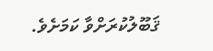ޤަބޫލުކުރަށްވާ ކަމަށެވެ.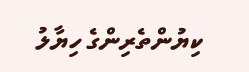ކިޔުންތެރިންގެ ހިޔާލު